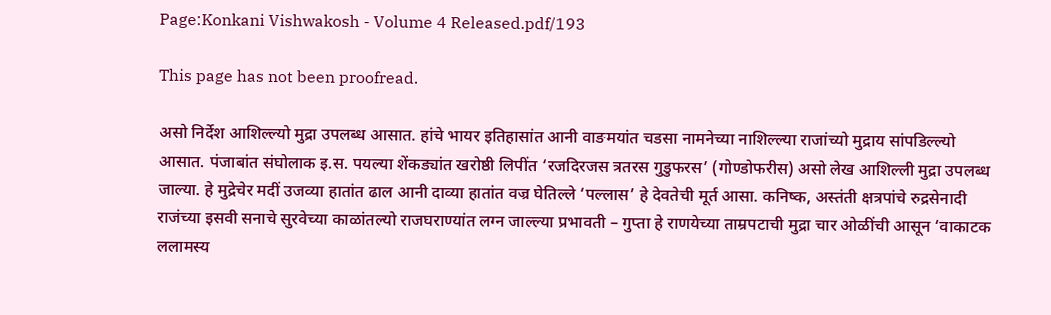Page:Konkani Vishwakosh - Volume 4 Released.pdf/193

This page has not been proofread.

असो निर्देश आशिल्ल्यो मुद्रा उपलब्ध आसात. हांचे भायर इतिहासांत आनी वाङमयांत चडसा नामनेच्या नाशिल्ल्या राजांच्यो मुद्राय सांपडिल्ल्यो आसात. पंजाबांत संघोलाक इ.स. पयल्या शेंकड्यांत खरोष्ठी लिपींत ‘रजदिरजस त्रतरस गुडुफरस’ (गोण्डोफरीस) असो लेख आशिल्ली मुद्रा उपलब्ध जाल्या. हे मुद्रेचेर मदीं उजव्या हातांत ढाल आनी दाव्या हातांत वज्र घेतिल्ले ‘पल्लास’ हे देवतेची मूर्त आसा. कनिष्क, अस्तंती क्षत्रपांचे रुद्रसेनादी राजंच्या इसवी सनाचे सुरवेच्या काळांतल्यो राजघराण्यांत लग्न जाल्ल्या प्रभावती – गुप्ता हे राणयेच्या ताम्रपटाची मुद्रा चार ओळींची आसून ‘वाकाटक ललामस्य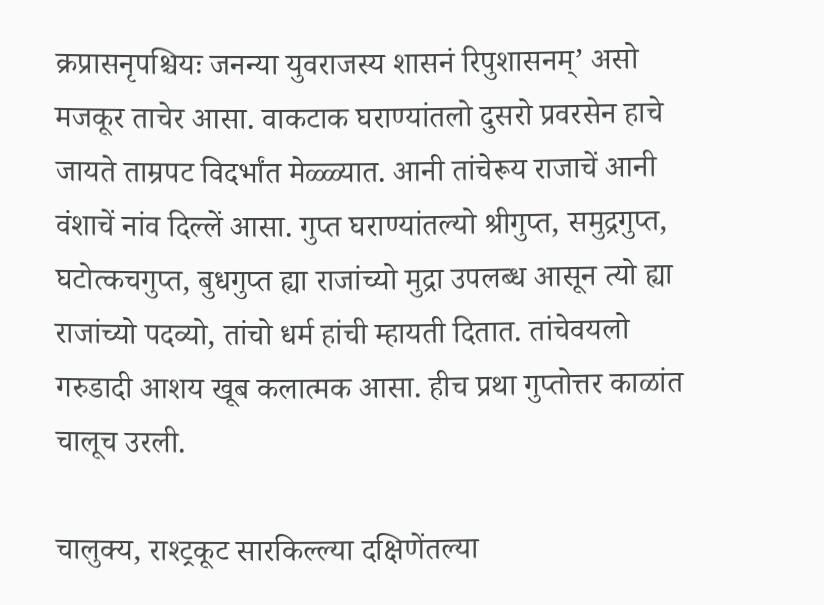क्रप्रासनृपश्चियः जनन्या युवराजस्य शासनं रिपुशासनम्’ असो मजकूर ताचेर आसा. वाकटाक घराण्यांतलो दुसरो प्रवरसेन हाचे जायते ताम्रपट विदर्भांत मेळ्ळ्यात. आनी तांचेरूय राजाचें आनी वंशाचें नांव दिल्लें आसा. गुप्त घराण्यांतल्यो श्रीगुप्त, समुद्रगुप्त, घटोत्कचगुप्त, बुधगुप्त ह्या राजांच्यो मुद्रा उपलब्ध आसून त्यो ह्या राजांच्यो पदव्यो, तांचो धर्म हांची म्हायती दितात. तांचेवयलो गरुडादी आशय खूब कलात्मक आसा. हीच प्रथा गुप्तोत्तर काळांत चालूच उरली.

चालुक्य, राश्ट्रकूट सारकिल्ल्या दक्षिणेंतल्या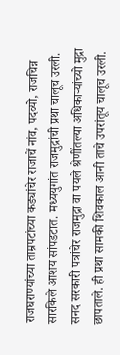राजघराण्यांच्या ताम्रपटांच्या कड्यांचेर राजाचें नांव, पदव्यो, राजचिन्न सारकिले आशय सांपडटात. मध्ययुगांत राजमुद्रांची प्रथा चालूच उरली. सनद सरकारी पत्रांचेर राजमुद्रा वा पयले श्रेणींतल्या अधिकाऱ्यांच्यो मुद्रा छापताले. ही प्रथा सामकी शिवकाल आनी ताचे उपरांतूय चालूच उरली.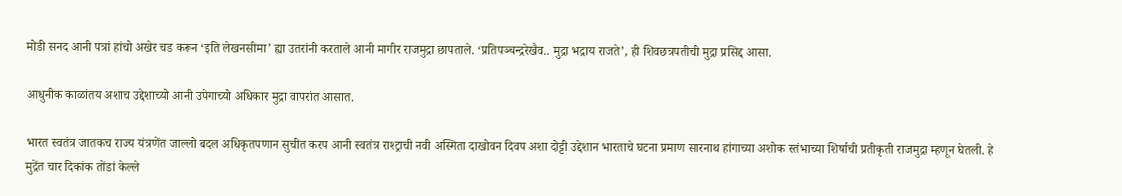मोडी सनद आनी पत्रां हांचो अखेर चड करून ‘इति लेखनसीमा’ ह्या उतरांनी करताले आनी मागीर राजमुद्रा छापताले. ‘प्रतिपञ्चन्द्ररेखैव.. मुद्रा भद्राय राजते’, ही शिवछत्रपतीची मुद्रा प्रसिद्द आसा.

आधुनीक काळांतय अशाच उद्देशाच्यो आनी उपेगाच्यो अधिकार मुद्रा वापरांत आसात.

भारत स्वतंत्र जातकच राज्य यंत्रणेंत जाल्लो बदल अधिकृतपणान सुचीत करप आनी स्वतंत्र राश्ट्राची नवी अस्मिता दाखोवन दिवप अशा दोट्टी उद्देशान भारताचे घटना प्रमाण सारनाथ हांगाच्या अशोक स्तंभाच्या शिर्षाची प्रतीकृती राजमुद्रा म्हणून घेतली. हे मुद्रेंत चार दिकांक तोंडां केल्ले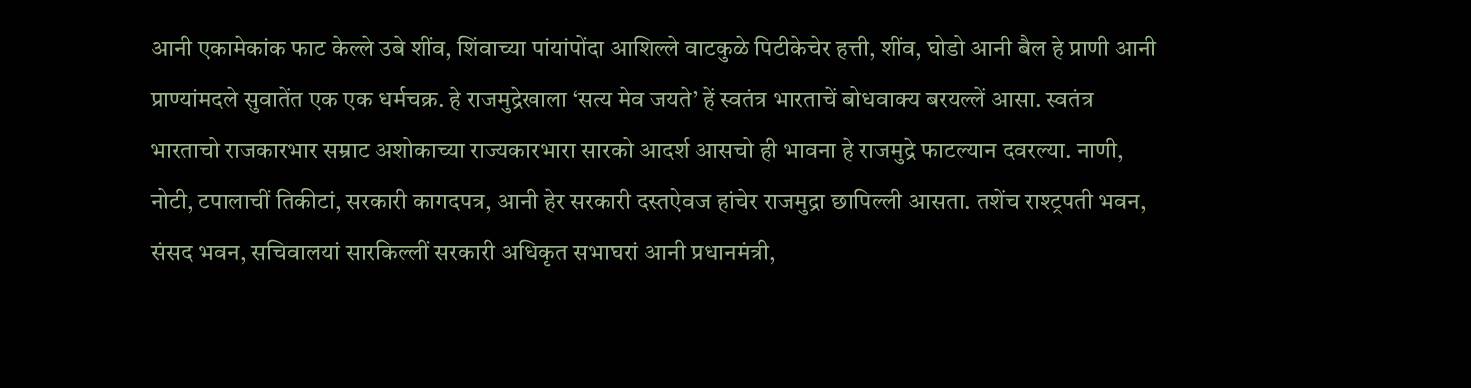आनी एकामेकांक फाट केल्ले उबे शींव, शिंवाच्या पांयांपोंदा आशिल्ले वाटकुळे पिटीकेचेर हत्ती, शींव, घोडो आनी बैल हे प्राणी आनी प्राण्यांमदले सुवातेंत एक एक धर्मचक्र. हे राजमुद्रेखाला ‘सत्य मेव जयते’ हें स्वतंत्र भारताचें बोधवाक्य बरयल्लें आसा. स्वतंत्र भारताचो राजकारभार सम्राट अशोकाच्या राज्यकारभारा सारको आदर्श आसचो ही भावना हे राजमुद्रे फाटल्यान दवरल्या. नाणी, नोटी, टपालाचीं तिकीटां, सरकारी कागदपत्र, आनी हेर सरकारी दस्तऐवज हांचेर राजमुद्रा छापिल्ली आसता. तशेंच राश्ट्रपती भवन, संसद भवन, सचिवालयां सारकिल्लीं सरकारी अधिकृत सभाघरां आनी प्रधानमंत्री,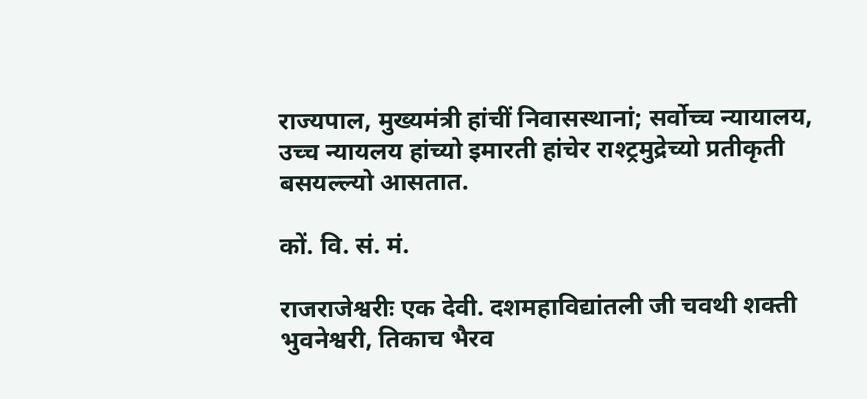राज्यपाल, मुख्यमंत्री हांचीं निवासस्थानां; सर्वोच्च न्यायालय, उच्च न्यायलय हांच्यो इमारती हांचेर राश्ट्रमुद्रेच्यो प्रतीकृती बसयल्ल्यो आसतात.

कों. वि. सं. मं.

राजराजेश्वरीः एक देवी. दशमहाविद्यांतली जी चवथी शक्ती भुवनेश्वरी, तिकाच भैरव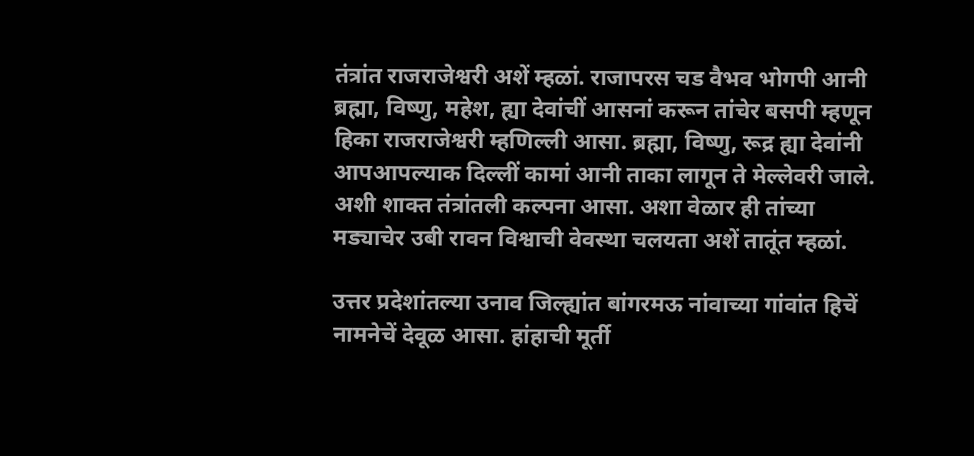तंत्रांत राजराजेश्वरी अशें म्हळां. राजापरस चड वैभव भोगपी आनी ब्रह्मा, विष्णु, महेश, ह्या देवांचीं आसनां करून तांचेर बसपी म्हणून हिका राजराजेश्वरी म्हणिल्ली आसा. ब्रह्मा, विष्णु, रूद्र ह्या देवांनी आपआपल्याक दिल्लीं कामां आनी ताका लागून ते मेल्लेवरी जाले. अशी शाक्त तंत्रांतली कल्पना आसा. अशा वेळार ही तांच्या मड्याचेर उबी रावन विश्वाची वेवस्था चलयता अशें तातूंत म्हळां.

उत्तर प्रदेशांतल्या उनाव जिल्ह्यांत बांगरमऊ नांवाच्या गांवांत हिचें नामनेचें देवूळ आसा. हांहाची मूर्ती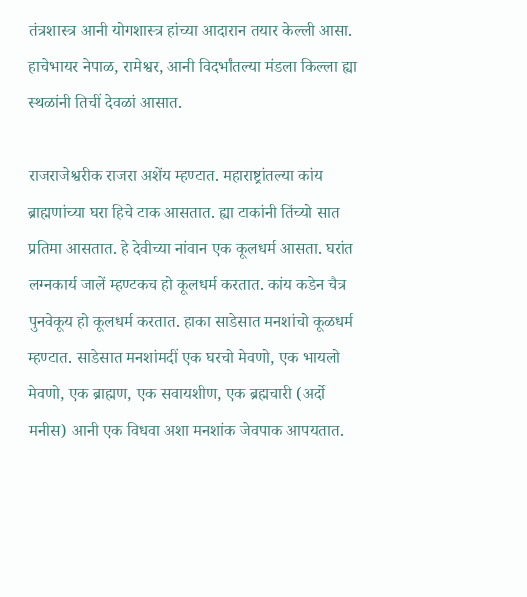तंत्रशास्त्र आनी योगशास्त्र हांच्या आदारान तयार केल्ली आसा. हाचेभायर नेपाळ, रामेश्वर, आनी विदर्भांतल्या मंडला किल्ला ह्या स्थळांनी तिचीं देवळां आसात.

राजराजेश्वरीक राजरा अशेंय म्हण्टात. महाराष्ट्रांतल्या कांय ब्राह्मणांच्या घरा हिचे टाक आसतात. ह्या टाकांनी तिंच्यो सात प्रतिमा आसतात. हे देवीच्या नांवान एक कूलधर्म आसता. घरांत लग्नकार्य जालें म्हण्टकच हो कूलधर्म करतात. कांय कडेन चैत्र पुनवेकूय हो कूलधर्म करतात. हाका साडेसात मनशांचो कूळधर्म म्हण्टात. साडेसात मनशांमदीं एक घरचो मेवणो, एक भायलो मेवणो, एक ब्राह्मण, एक सवायशीण, एक ब्रह्मचारी (अर्दो मनीस) आनी एक विधवा अशा मनशांक जेवपाक आपयतात.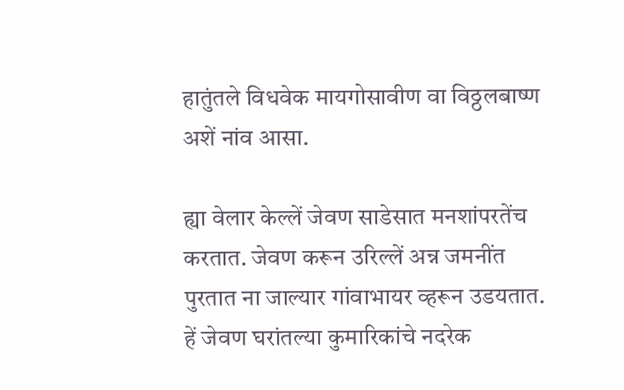हातुंतले विधवेक मायगोसावीण वा विठ्ठलबाष्ण अशें नांव आसा.

ह्या वेलार केल्लें जेवण साडेसात मनशांपरतेंच करतात. जेवण करून उरिल्लें अन्न जमनींत पुरतात ना जाल्यार गांवाभायर व्हरून उडयतात. हें जेवण घरांतल्या कुमारिकांचे नदरेक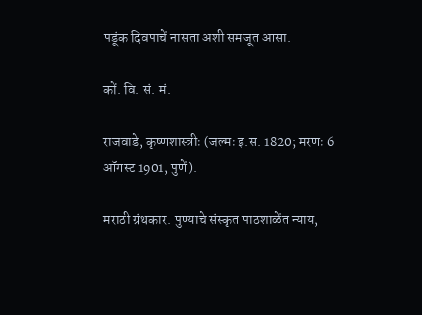पडूंक दिवपाचें नासता अशी समजूत आसा.

कों. वि. सं. मं.

राजवाडे, कृष्णशास्त्रीः (जल्मः इ.स. 1820; मरणः 6 ऑगस्ट 1901, पुणें).

मराठी ग्रंथकार. पुण्याचे संस्कृत पाठशाळेंत न्याय,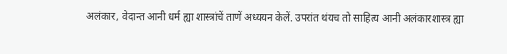अलंकार, वेदान्त आनी धर्म ह्या शास्त्रांचें ताणें अध्ययन केलें. उपरांत थंयच तो साहित्य आनी अलंकारशास्त्र ह्या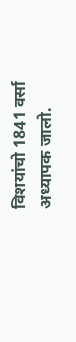विशयांचो 1841 वर्सा अध्यापक जालो.